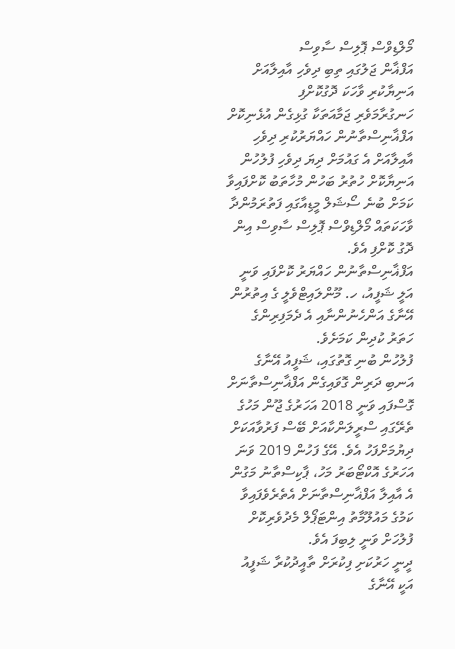މޯލްޑިވްސް ޕޮލިސް ސާވިސް
އަފްޣާން ޖަލުގައި ތިބި ދިވެހި އާއިލާއަށް އަނިޔާކުރި ވާހަކަ ދޮގުކޮށްފި
ހަނގުރާމަވެރި ޖަމާއަތަކާ ގުޅިގެން އުޅެނިކޮށް އަފްޣާނިސްތާނުން ހައްޔަރުކުރި ދިވެހި އާއިލާއަށް އެ ގައުމަށް ދިޔަ ދިވެހި ފުލުހުން އަނިޔާކޮށް ހުތުރު ބަހުން މުހާތަބު ކޮށްފައިވާ ކަމަށް ބުނެ ސޯޝަލް މީޑިއާގައި ފަތުރަމުންދާ ވާހަކަތައް މޯލްޑިވްސް ޕޮލިސް ސާވިސް އިން ދޮގު ކޮށްފި އެވެ.
އަފްޣާނިސްތާނުން ހައްޔަރު ކޮށްފައި ވަނީ އަލީ ޝަފީއު، ހ. މޫންލައިޓްވެލީ ގެ އިތުރުން އޭނާގެ އަންހެނުންނާއި އެ ދެމަފިރިންގެ ހަތަރު ކުދިން ކަމަށެވެ.
ފުލުހުން ބުނި ގޮތުގައި، ޝަފީއު އޭނާގެ އަނބި ދަރިން ގޮވައިގެން އަފްޣާނިސްތާނަށް ގޮސްފައި ވަނީ 2018 އަހަރުގެ ޖޫން މަހުގެ ތެރޭގައި ސްރީލަންކާއަށް ބޭސް ފަރުވާއަކަށް ދިޔުމަށްފަހު އެވެ. އޭގެ ފަހުން 2019 ވަނަ އަހަރުގެ އޮކްޓޯބަރު މަހު، ޕާކިސްތާނު މަގުން އެ އާއިލާ އަފްޣާނިސްތާނަށް އެތެރެވެފައިވާ ކަމުގެ މައުލޫމާތު އިންޓަޕޯލް މެދުވެރިކޮށް ފުލުހަށް ވަނީ ލިބިފަ އެވެ.
ދީނީ ހަރުކަށި ފިކުރަށް ތާއީދުކުރާ ޝަފީއު އަކީ އޭނާގެ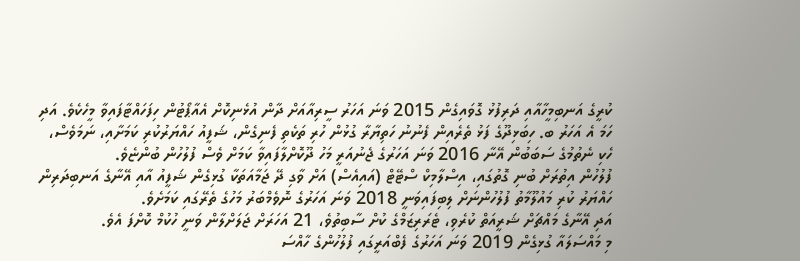ކުރީގެ އަނބިމީހާއާއި ދަރިފުޅު ގޮވައިގެން 2015 ވަނަ އަހަރު ސީރިއާއަށް ދާން އުޅެނިކޮށް އެއާޕޯޓުން ހިފަހައްޓާފައިވާ މީހެކެވެ. އަދި ހަމަ އެ އަހަރު ބ. ހިބަޅިދޫގެ ފަޅު ތެރެއިން ފެނުނު ހަތިޔާރާ ގުޅުން ހުރި ތަކެތި ފެނިގެން، ޝަފީއު ހައްޔަރުކުރި ކަމަށާއި، ނަމަވެސް، ހެކި ނެތުމުގެ ސަބަބުން އޭނާ 2016 ވަނަ އަހަރުގެ ޖެނުއަރީ މަހު ދޫކޮށްލާފައިވާ ކަމަށް ވެސް ފުލުހުން ބުންޏެވެ.
ފުލުހުން އިތުރަށް ބުނި ގޮތުގައި، އިސްލާމިކް ސްޓޭޓް (އައިއެސް) އަށް ވާގި ދޭ ޖަމާއަތަކާ ގުޅިގެން ޝަފީއު އާއި އޭނާގެ އަނބިދަރިން ހައްޔަރު ކުރި މައުލޫމާތު ފުލުހުންނަށް ލިބިފައިވަނީ 2018 ވަނަ އަހަރުގެ ނޮވެމްބަރު މަހުގެ ތެރޭގައި ކަމަށެވެ.
އަދި އޭނާގެ މައްޗަށް ޝަރީއަތް ކުރެވި، ޓެރަރިޒަމްގެ ކުށް ސާބިތުވެ، 21 އަހަރަށް ޖަލަށްލާން ވަނީ ހުކުމް ކޮށްފަ އެވެ.
މި މައްސަލައާ ގުޅިގެން 2019 ވަނަ އަހަރުގެ ފެބްއަރީގައި ފުލުހުންގެ ހާއްސަ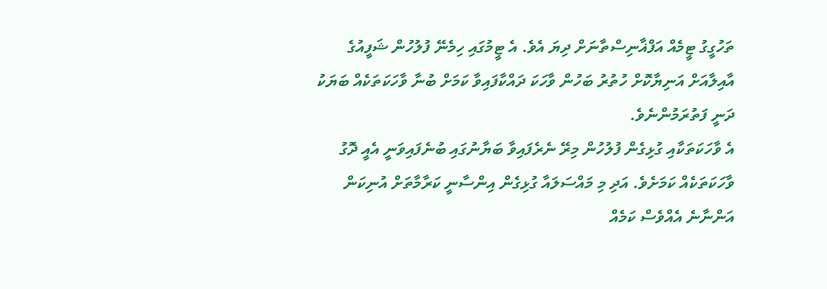ތަހުގީގު ޓީމެއް އަފްޣާނިސްތާނަށް ދިޔަ އެވެ. އެ ޓީމުގައި ހިމެނޭ ފުލުހުން ޝަފީއުގެ އާއިލާއަށް އަނިޔާކޮށް ހުތުރު ބަހުން ވާހަކަ ދައްކާފައިވާ ކަމަށް ބުނާ ވާހަކަތަކެއް ބަޔަކު ދަނީ ފަތުރަމުންނެވެ.
އެ ވާހަކަތަކާއި ގުޅިގެން ފުލުހުން މިރޭ ނެރެފައިވާ ބަޔާނުގައި ބުނެފައިވަނީ އެއީ ދޮގު ވާހަކަތަކެއް ކަމަށެވެ. އަދި މި މައްސަލައާ ގުޅިގެން އިންސާނީ ކަރާމާތަށް އުނިކަން އަންނާނެ އެއްވެސް ކަމެއް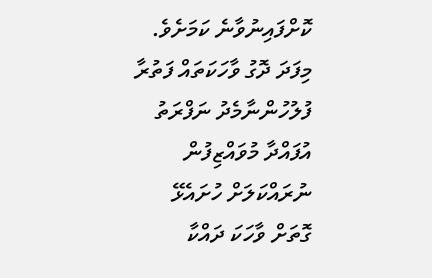ކޮށްފައިނުވާނެ ކަމަށެވެ. މިފަދަ ދޮގު ވާހަކަތައް ފަތުރާ ފުލުހުންނާމެދު ނަފްރަތު އުފައްދާ މުވައްޒިފުން ނުރައްކަލަށް ހުށައެޅޭ ގޮތަށް ވާހަކަ ދައްކާ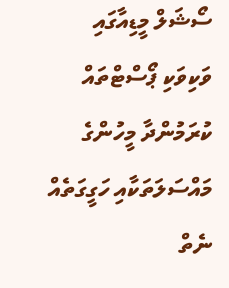ސޯޝަލް މީޑިއާގައި ވަކިވަކި ޕޯސްޓްތައް ކުރަމުންދާ މީހުންގެ މައްސަލަތަކާއި ހަގީގަތެއް ނެތް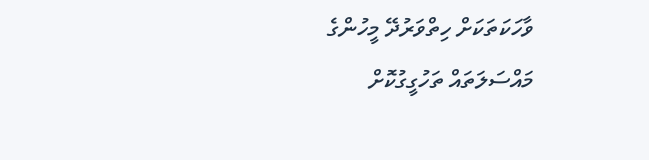ވާހަކަތަކަށް ހިތްވަރުދޭ މީހުންގެ މައްސަލަތައް ތަހުގީގުކޮށް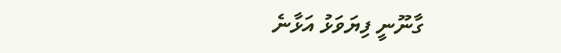ގާނޫނީ ފިޔަވަޅު އަޅާނެ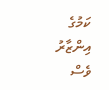ކަމުގެ އިންޒާރު ވެސް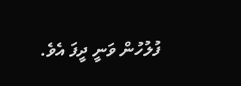ފުލުހުން ވަނީ ދީފަ އެވެ.